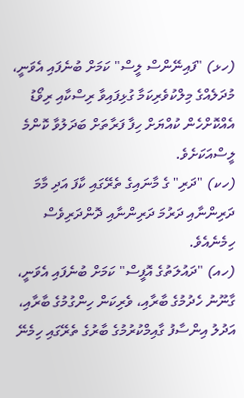(ހޅ) "ފައިނޭންސް ލީސް" ކަމަށް ބުނެފައި އެވަނީ، މުދަލެއްގެ މިލްކުވެރިކަމާ ގުޅިފައިވާ ރިސްކާއި ރިވޯޑު އެއްކޮށްހެން ކުއްޔަށް ހިފާ ފަރާތަށް ބަދަލުވާ ކޮންމެ ލީސްއަކަށެވެ.
(ހކ) "ދަރި" ގެ މާނައިގެ ތެރޭގައި ކާފަ އަދި މާމަ ދަރިންނާއި ދަރުމަ ދަރިންނާއި ދޮންދަރިވެސް ހިމެނެއެވެ.
(ހއ) "ދައުލަތުގެ އޮފީސް" ކަމަށް ބުނެފައި އެވަނީ، ގާނޫނު ހެދުމުގެ ބާރާއި، ވެރިކަން ހިންގުމުގެ ބާރާއި، އަދުލު އިންސާފު ގާއިމްކުރުމުގެ ބާރުގެ ތެރޭގައި ހިމެނޭ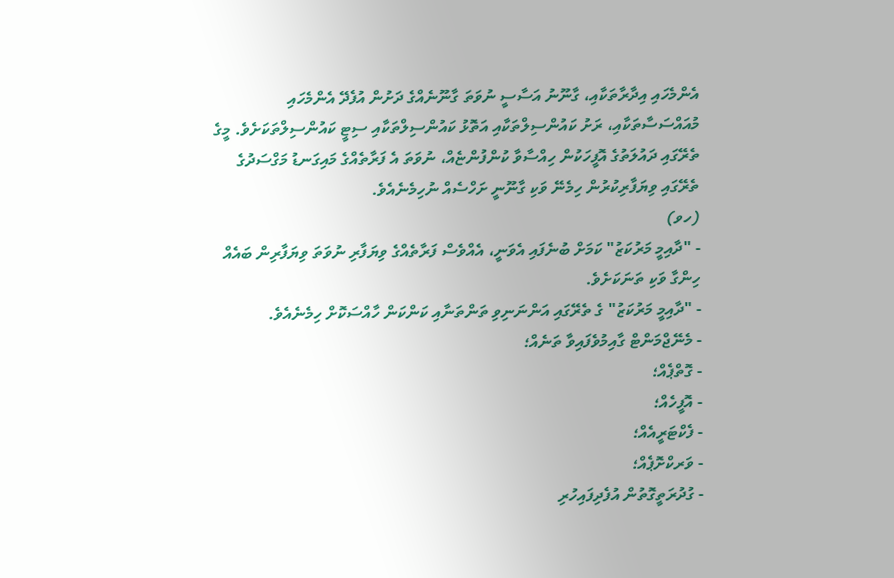އެންމެހައި އިދާރާތަކާއި، ގާނޫނު އަސާސީ ނުވަތަ ގާނޫނެއްގެ ދަށުން އުފެދޭ އެންމެހައި މުއައްސަސާތަކާއި، ރަށު ކައުންސިލްތަކާއި އަތޮޅު ކައުންސިލްތަކާއި ސިޓީ ކައުންސިލްތަކަށެވެ. މީގެ ތެރޭގައި ދައުލަތުގެ އޮފީހަކުން ހިއްސާވާ ކުންފުންޏެއް، ނުވަތަ އެ ފަރާތެއްގެ މައިގަނޑު މަގްސަދުގެ ތެރޭގައި ވިޔަފާރިކުރުން ހިމެނޭ ވަކި ގާނޫނީ ށަހްސެއް ނުހިމެނެއެވެ.
(ހވ)
- "ދާއިމީ މަރުކަޒު" ކަމަށް ބުނެފައި އެވަނީ، އެއްވެސް ފަރާތެއްގެ ވިޔަފާރި ނުވަތަ ވިޔަފާރިން ބައެއް ހިންގާ ވަކި ތަނަކަށެވެ.
- "ދާއިމީ މަރުކަޒު" ގެ ތެރޭގައި އަންނަނިވި ތަންތަނާއި ކަންކަން ހާއްސަކޮށް ހިމެނެއެވެ.
- މެނޭޖްމަންޓް ގާއިމުވެފައިވާ ތަނެއް؛
- ގޮތްޕެއް؛
- އޮފީހެއް؛
- ފެކްޓަރީއެއް؛
- ވަރކްށޮޕެއް؛
- ގުދުރަތީގޮތުން އުފެދިފައިހުރި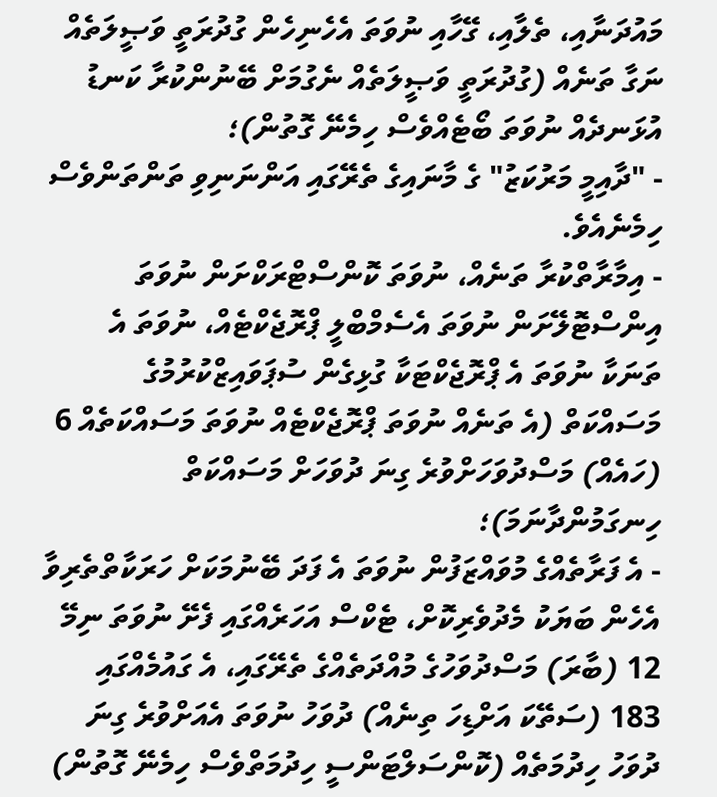މައުދަނާއި، ތެލާއި، ގޭހާއި ނުވަތަ އެހެނިހެން ގުދުރަތީ ވަޞީލަތެއް ނަގާ ތަނެއް (ގުދުރަތީ ވަޞީލަތެއް ނެގުމަށް ބޭނުންކުރާ ކަނޑު އުޅަނދެއް ނުވަތަ ބޯޓެއްވެސް ހިމެނޭ ގޮތުން)؛
- "ދާއިމީ މަރުކަޒު" ގެ މާނައިގެ ތެރޭގައި އަންނަނިވި ތަންތަންވެސް ހިމެނެއެވެ.
- އިމާރާތްކުރާ ތަނެއް، ނުވަތަ ކޮންސްޓްރަކްށަން ނުވަތަ އިންސްޓޮލޭށަން ނުވަތަ އެސެމްބްލީ ޕްރޮޖެކްޓެއް، ނުވަތަ އެ ތަނަކާ ނުވަތަ އެ ޕްރޮޖެކްޓަކާ ގުޅިގެން ސުޕަވައިޒްކުރުމުގެ މަސައްކަތް (އެ ތަނެއް ނުވަތަ ޕްރޮޖެކްޓެއް ނުވަތަ މަސައްކަތެއް 6 (ހައެއް) މަސްދުވަހަށްވުރެ ގިނަ ދުވަހަށް މަސައްކަތް ހިނގަމުންދާނަމަ)؛
- އެ ފަރާތެއްގެ މުވައްޒަފުން ނުވަތަ އެ ފަދަ ބޭނުމަކަށް ހަރަކާތްތެރިވާ އެހެން ބަޔަކު މެދުވެރިކޮށް، ޓެކްސް އަހަރެއްގައި ފެށޭ ނުވަތަ ނިމޭ 12 (ބާރަ) މަސްދުވަހުގެ މުއްދަތެއްގެ ތެރޭގައި، އެ ގައުމެއްގައި 183 (ސަތޭކަ އަށްޑިހަ ތިނެއް) ދުވަހު ނުވަތަ އެއަށްވުރެ ގިނަ ދުވަހު ހިދުމަތެއް (ކޮންސަލްޓަންސީ ހިދުމަތްވެސް ހިމެނޭ ގޮތުން)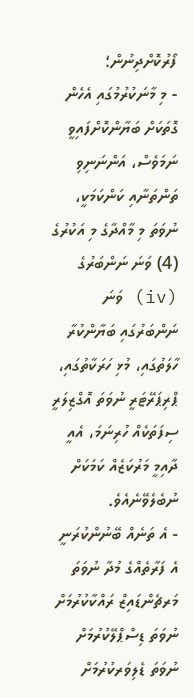ފޯރުކޮށްދިނުން؛
- މި މާނަކުރުމުގައި އެހެން ގޮތަކަށް ބަޔާންކޮށްފައިވީ ނަމަވެސް، އަންނަނިވި ތަންތަނާއި ކަންކަމަކީ، ނުވަތަ މި މާއްދާގެ މި އަކުރުގެ (4) ވަނަ ނަންބަރުގެ (iv) ވަނަ ނަންބަރުގައި ބަޔާންކުރާ ހާލަތުގައި، މުޅި ހަރަކާތުގައި، ޕްރިޕަރޭޓަރީ ނުވަތަ އޮގްޒިލަރީ ސިފަތަކެއް ހުރިނަމަ، އެއީ ދާއިމީ މަރުކަޒެއް ކަމަކަށް ނުބެލެވޭނެއެވެ.
- އެ ތަނެއް ބޭނުންކުރަނީ އެ ފަރާތެއްގެ މުދާ ނުވަތަ މަރޗެންޑައިޒް ރައްކާކުރުމަށް ނުވަތަ ޑިސްޕްލޭކުރުމަށް ނުވަތަ ޑެލިވަރކުރުމަށް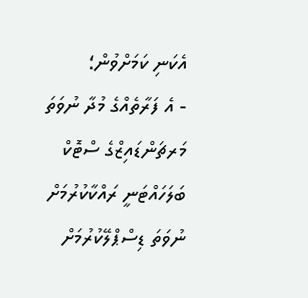އެކަނި ކަމަށްވުން؛
- އެ ފަރާތެއްގެ މުދާ ނުވަތަ މަރޗަންޑައިޒްގެ ސްޓޮކް ބަލަހައްޓަނީ ރައްކާކުރުމަށް ނުވަތަ ޑިސްޕްލޭކުރުމަށް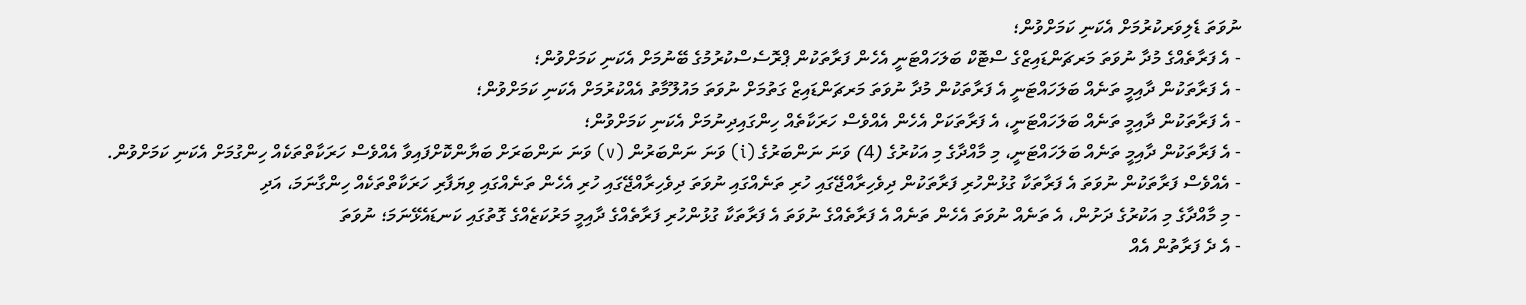ނުވަތަ ޑެލިވަރކުރުމަށް އެކަނި ކަމަށްވުން؛
- އެ ފަރާތެއްގެ މުދާ ނުވަތަ މަރޗަންޑައިޒްގެ ސްޓޮކް ބަލަހައްޓަނީ އެހެން ފަރާތަކުން ޕްރޮސެސްކުރުމުގެ ބޭނުމަށް އެކަނި ކަމަށްވުން؛
- އެ ފަރާތަކުން ދާއިމީ ތަނެއް ބަލަހައްޓަނީ އެ ފަރާތަކުން މުދާ ނުވަތަ މަރޗަންޑައިޒް ގަތުމަށް ނުވަތަ މައުލޫމާތު އެއްކުރުމަށް އެކަނި ކަމަށްވުން؛
- އެ ފަރާތަކުން ދާއިމީ ތަނެއް ބަލަހައްޓަނީ، އެ ފަރާތަކަށް އެހެން އެއްވެސް ހަރަކާތެއް ހިންގައިދިނުމަށް އެކަނި ކަމަށްވުން؛
- އެ ފަރާތަކުން ދާއިމީ ތަނެއް ބަލަހައްޓަނީ، މި މާއްދާގެ މި އަކުރުގެ (4) ވަނަ ނަންބަރުގެ (i) ވަނަ ނަންބަރުން (v) ވަނަ ނަންބަރަށް ބަޔާންކޮށްފައިވާ އެއްވެސް ހަރަކާތްތަކެއް ހިންގުމަށް އެކަނި ކަމަށްވުން.
- އެއްވެސް ފަރާތަކުން ނުވަތަ އެ ފަރާތަކާ ގުޅުންހުރި ފަރާތަކުން ދިވެހިރާއްޖޭގައި ހުރި ތަނެއްގައި ނުވަތަ ދިވެހިރާއްޖޭގައި ހުރި އެހެން ތަނެއްގައި ވިޔަފާރި ހަރަކާތްތަކެއް ހިންގާނަމަ، އަދި
- މި މާއްދާގެ މި އަކުރުގެ ދަށުން، އެ ތަނެއް ނުވަތަ އެހެން ތަނެއް އެ ފަރާތެއްގެ ނުވަތަ އެ ފަރާތަކާ ގުޅުންހުރި ފަރާތެއްގެ ދާއިމީ މަރުކަޒެއްގެ ގޮތުގައި ކަނޑައެޅޭނަމަ؛ ނުވަތަ
- އެ ދެ ފަރާތުން އެއް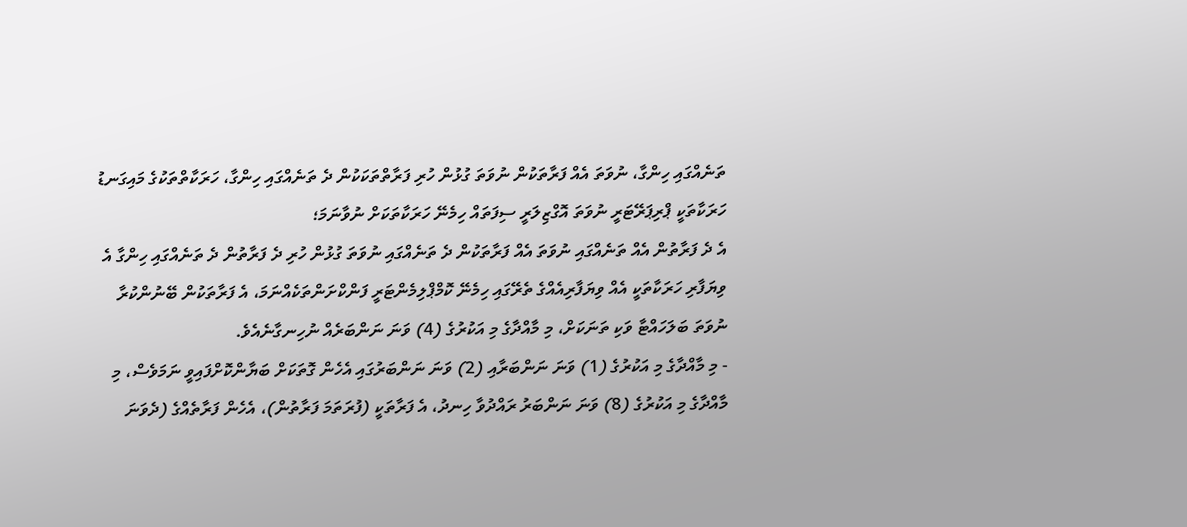ތަނެއްގައި ހިންގާ، ނުވަތަ އެއް ފަރާތަކުން ނުވަތަ ގުޅުން ހުރި ފަރާތްތަކަކުން ދެ ތަނެއްގައި ހިންގާ، ހަރަކާތްތަކުގެ މައިގަނޑު ހަރަކާތަކީ ޕްރިޕަރޭޓަރީ ނުވަތަ އޮގްޒިލަރީ ސިފަތައް ހިމެނޭ ހަރަކާތަކަށް ނުވާނަމަ؛
އެ ދެ ފަރާތުން އެއް ތަނެއްގައި ނުވަތަ އެއް ފަރާތަކުން ދެ ތަނެއްގައި ނުވަތަ ގުޅުން ހުރި ދެ ފަރާތުން ދެ ތަނެއްގައި ހިންގާ އެ ވިޔަފާރި ހަރަކާތަކީ އެއް ވިޔަފާރިއެއްގެ ތެރޭގައި ހިމެނޭ ކޮމްޕްލިމެންޓަރީ ފަންކްށަންތަކެއްނަމަ، އެ ފަރާތަކުން ބޭނުންކުރާ ނުވަތަ ބަލަހައްޓާ ވަކި ތަނަކަށް، މި މާއްދާގެ މި އަކުރުގެ (4) ވަނަ ނަންބަރެއް ނުހިނގާނެއެވެ.
- މި މާއްދާގެ މި އަކުރުގެ (1) ވަނަ ނަންބަރާއި (2) ވަނަ ނަންބަރުގައި އެހެން ގޮތަކަށް ބަޔާންކޮށްފައިވީ ނަމަވެސް، މި މާއްދާގެ މި އަކުރުގެ (8) ވަނަ ނަންބަރު ރައްދުވާ ހިނދު، އެ ފަރާތަކީ (ފުރަތަމަ ފަރާތުން)، އެހެން ފަރާތެއްގެ (ދެވަނަ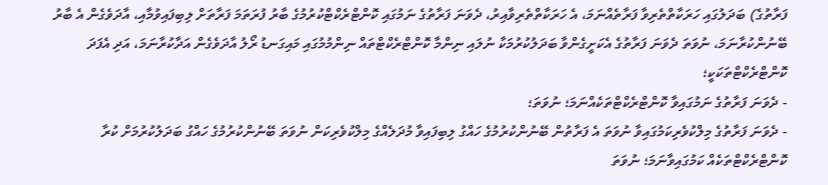ފަރާތުގެ) ބަދަލުގައި ހަރަކާތްތެރިވާ ފަރާތެއްނަމަ، އެ ހަރަކާތްތެރިވާއިރު، ދެވަނަ ފަރާތުގެ ނަމުގައި ކޮންޓްރެކްޓްކުރުމުގެ ބާރު ފުރަތަމަ ފަރާތަށް ލިބިފައިވުމާއި، އާދަވެގެން އެ ބާރު ބޭނުންކުރާނަމަ، ނުވަތަ ދެވަނަ ފަރާތުގެ އެކަށީގެންވާ ބަދަލުކުރުމަކާ ނުލައި ނިންމާ ކޮންޓްރެކްޓްތައް ނިންމުމުގައި މައިގަނޑު ރޯލު އާދަވެގެން އަދާކުރާނަމަ، އަދި އެފަދަ ކޮންޓްރެކްޓްތަކަކީ؛
- ދެވަނަ ފަރާތުގެ ނަމުގައިވާ ކޮންޓްރެކްޓްތަކެއްނަމަ؛ ނުވަތަ؛
- ދެވަނަ ފަރާތުގެ މިލްކުވެރިކަމުގައިވާ ނުވަތަ އެ ފަރާތުން ބޭނުންކުރުމުގެ ހައްގު ލިބިފައިވާ މުދަލެއްގެ މިލްކުވެރިކަން ނުވަތަ ބޭނުންކުރުމުގެ ހައްގު ބަދަލުކުރުމަށް ކުރާ ކޮންޓްރެކްޓްތަކެއް ކަމުގައިވާނަމަ؛ ނުވަތަ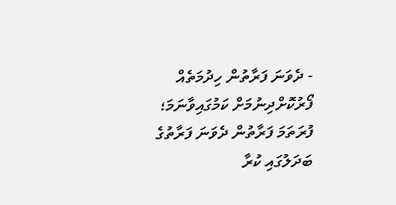- ދެވަނަ ފަރާތުން ހިދުމަތެއް ފޯރުކޮށްދިނުމަށް ކަމުގައިވާނަމަ؛
ފުރަތަމަ ފަރާތުން ދެވަނަ ފަރާތުގެ ބަދަލުގައި ކުރާ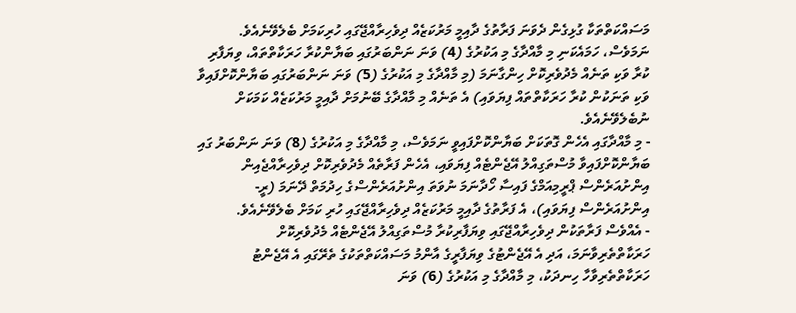މަސައްކަތްތަކާ ގުޅިގެން ދެވަނަ ފަރާތުގެ ދާއިމީ މަރުކަޒެއް ދިވެހިރާއްޖޭގައި ހުރިކަމަށް ބެލެވޭނެއެވެ. ނަމަވެސް، ހަމައެކަނި މި މާއްދާގެ މި އަކުރުގެ (4) ވަނަ ނަންބަރުގައި ބަޔާންކުރާ ހަރަކާތްތައް، ވިޔަފާރި ކުރާ ވަކި ތަނެއް މެދުވެރިކޮށް ހިންގާނަމަ (މި މާއްދާގެ މި އަކުރުގެ (5) ވަނަ ނަންބަރުގައި ބަޔާންކޮށްފައިވާ ވަކި ތަނަކުން ކުރާ ހަރަކާތްތައް ފިޔަވައި) އެ ތަނެއް މި މާއްދާގެ ބޭނުމަށް ދާއިމީ މަރުކަޒެއް ކަމަކަށް ނުބެލެވޭނެއެވެ.
- މި މާއްދާގައި އެހެން ގޮތަކަށް ބަޔާންކޮށްފައިވީ ނަމަވެސް، މި މާއްދާގެ މި އަކުރުގެ (8) ވަނަ ނަންބަރު ގައި ބަޔާންކޮށްފައިވާ މުސްތަގިއްލު އޭޖެންޓެއް ފިޔަވައި، އެހެން ފަރާތެއް މެދުވެރިކޮށް ދިވެހިރާއްޖެއިން އިންށުއަރެންސް ޕްރީމިއަމްގެ ފައިސާ ހޯދާނަމަ ނުވަތަ އިންށުއަރެންސްގެ ހިދުމަތް ދޭނަމަ (ރީ-އިންށުއަރެންސް ފިޔަވައި)، އެ ފަރާތުގެ ދާއިމީ މަރުކަޒެއް ދިވެހިރާއްޖޭގައި ހުރި ކަމަށް ބެލެވޭނެއެވެ.
- އެއްވެސް ފަރާތަކުން ދިވެހިރާއްޖޭގައި ވިޔަފާރިކުރާ މުސްތަގިއްލު އޭޖެންޓެއް މެދުވެރިކޮށް ހަރަކާތްތެރިވާނަމަ، އަދި އެ އޭޖެންޓުގެ ވިޔަފާރީގެ އާންމު މަސައްކަތްތަކުގެ ތެރޭގައި އެ އޭޖެންޓު ހަރަކާތްތެރިވާހާ ހިނދަކު، މި މާއްދާގެ މި އަކުރުގެ (6) ވަނަ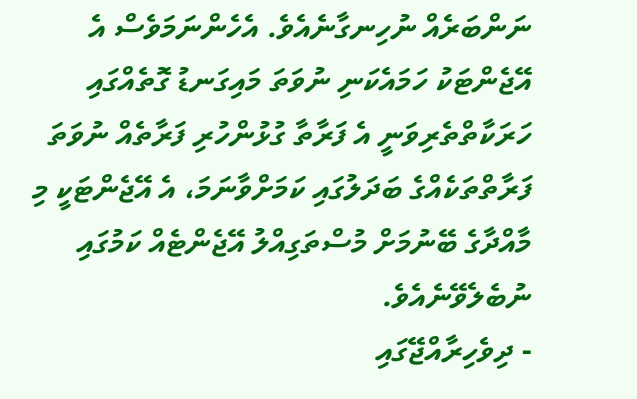ނަންބަރެއް ނުހިނގާނެއެވެ. އެހެންނަމަވެސް އެ އޭޖެންޓަކު ހަމައެކަނި ނުވަތަ މައިގަނޑު ގޮތެއްގައި ހަރަކާތްތެރިވަނީ އެ ފަރާތާ ގުޅުންހުރި ފަރާތެއް ނުވަތަ ފަރާތްތަކެއްގެ ބަދަލުގައި ކަމަށްވާނަމަ، އެ އޭޖެންޓަކީ މި މާއްދާގެ ބޭނުމަށް މުސްތަގިއްލު އޭޖެންޓެއް ކަމުގައި ނުބެލެވޭނެއެވެ.
- ދިވެހިރާއްޖޭގައި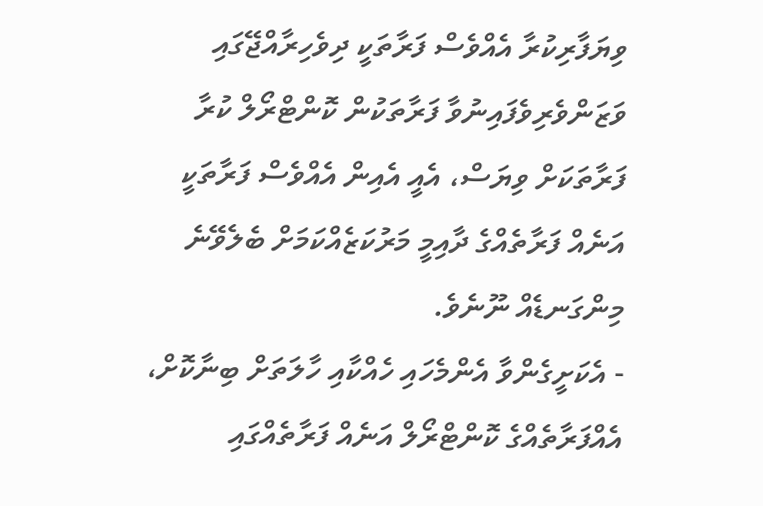ވިޔަފާރިކުރާ އެއްވެސް ފަރާތަކީ ދިވެހިރާއްޖޭގައި ވަޒަންވެރިވެފައިނުވާ ފަރާތަކުން ކޮންޓްރޯލް ކުރާ ފަރާތަކަށް ވިޔަސް، އެއީ އެއިން އެއްވެސް ފަރާތަކީ އަނެއް ފަރާތެއްގެ ދާއިމީ މަރުކަޒެއްކަމަށް ބެލެވޭނެ މިންގަނޑެއް ނޫނެވެ.
- އެކަށީގެންވާ އެންމެހައި ހެއްކާއި ހާލަތަށް ބިނާކޮށް، އެއްފަރާތެއްގެ ކޮންޓްރޯލް އަނެއް ފަރާތެއްގައި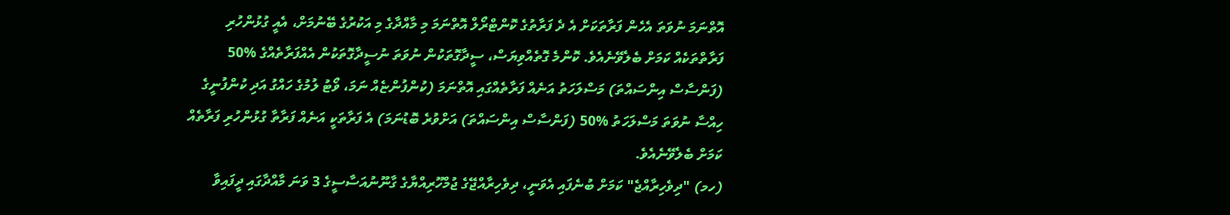އޮތްނަމަ ނުވަތަ އެހެން ފަރާތަކަށް އެ ދެ ފަރާތުގެ ކޮންޓްރޯލް އޮތްނަމަ މި މާއްދާގެ މި އަކުރުގެ ބޭނުމަށް، އެއީ ގުޅުންހުރި ފަރާތްތަކެއް ކަމަށް ބެލެވޭނެއެވެ. ކޮންމެ ގޮތެއްވިޔަސް، ސީދާގޮތަކުން ނުވަތަ ނުސީދާގޮތަކުން އެއްފަރާތެއްގެ %50 (ފަންސާސް އިންސައްތަ) މަސްލަހަތު އަނެއް ފަރާތެއްގައި އޮތްނަމަ (ކުންފުންޏެއް ނަމަ، ވޯޓު ލުމުގެ ހައްގު އަދި ކުންފުނީގެ ހިއްސާ ނުވަތަ މަސްލަހަތު %50 (ފަންސާސް އިންސައްތަ) އަށްވުރެ ބޮޑުނަމަ) އެ ފަރާތަކީ އަނެއް ފަރާތާ ގުޅުންހުރި ފަރާތެއް ކަމަށް ބެލެވޭނެއެވެ.
(ހމ) "ދިވެހިރާއްޖެ" ކަމަށް ބުނެފައި އެވަނީ، ދިވެހިރާއްޖޭގެ ޖުމްހޫރިއްޔާގެ ގާނޫނުއަސާސީގެ 3 ވަނަ މާއްދާގައި ދީފައިވާ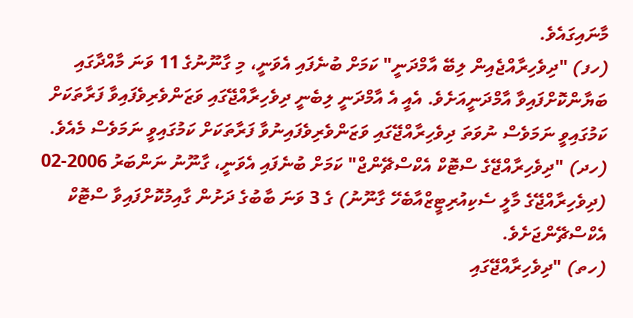މާނައިގައެވެ.
(ހފ) "ދިވެހިރާއްޖެއިން ލިބޭ އާމްދަނީ" ކަމަށް ބުނެފައި އެވަނީ، މި ގާނޫނުގެ 11 ވަނަ މާއްދާގައި ބަޔާންކޮށްފައިވާ އާމްދަނީއަށެވެ. އެއީ އެ އާމްދަނީ ލިބެނީ ދިވެހިރާއްޖޭގައި ވަޒަންވެރިވެފައިވާ ފަރާތަކަށް ކަމުގައިވީ ނަމަވެސް ނުވަތަ ދިވެހިރާއްޖޭގައި ވަޒަންވެރިވެފައިނުވާ ފަރާތަކަށް ކަމުގައިވީ ނަމަވެސް މެއެވެ.
(ހދ) "ދިވެހިރާއްޖޭގެ ސްޓޮކް އެކްސްޗޭންޖް" ކަމަށް ބުނެފައި އެވަނީ، ގާނޫނު ނަންބަރު 2006-02 (ދިވެހިރާއްޖޭގެ މާލީ ސެކިއުރިޓީޒްއާބެހޭ ގާނޫނު) ގެ 3 ވަނަ ބާބުގެ ދަށުން ގާއިމުކޮށްފައިވާ ސްޓޮކް އެކްސްޗޭންޖަށެވެ.
(ހތ) "ދިވެހިރާއްޖޭގައި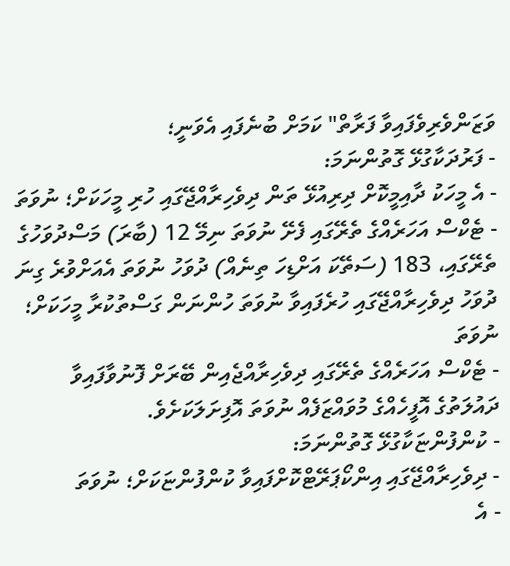ވަޒަންވެރިވެފައިވާ ފަރާތް" ކަމަށް ބުނެފައި އެވަނީ؛
- ފަރުދަކާގުޅޭ ގޮތުންނަމަ:
- އެ މީހަކު ދާއިމީކޮށް ދިރިއުޅޭ ތަން ދިވެހިރާއްޖޭގައި ހުރި މީހަކަށް؛ ނުވަތަ
- ޓެކްސް އަހަރެއްގެ ތެރޭގައި ފެށޭ ނުވަތަ ނިމޭ 12 (ބާރަ) މަސްދުވަހުގެ ތެރޭގައި، 183 (ސަތޭކަ އަށްޑިހަ ތިނެއް) ދުވަހު ނުވަތަ އެއަށްވުރެ ގިނަ ދުވަހު ދިވެހިރާއްޖޭގައި ހުރެފައިވާ ނުވަތަ ހުންނަން ގަސްތުކުރާ މީހަކަށް؛ ނުވަތަ
- ޓެކްސް އަހަރެއްގެ ތެރޭގައި ދިވެހިރާއްޖެއިން ބޭރަށް ފޮނުވާފައިވާ ދައުލަތުގެ އޮފީހެއްގެ މުވައްޒަފެއް ނުވަތަ އޮފިށަލަކަށެވެ.
- ކުންފުންޏަކާގުޅޭ ގޮތުންނަމަ:
- ދިވެހިރާއްޖޭގައި އިންކޯޕަރޭޓްކޮށްފައިވާ ކުންފުންޏަކަށް؛ ނުވަތަ
- އެ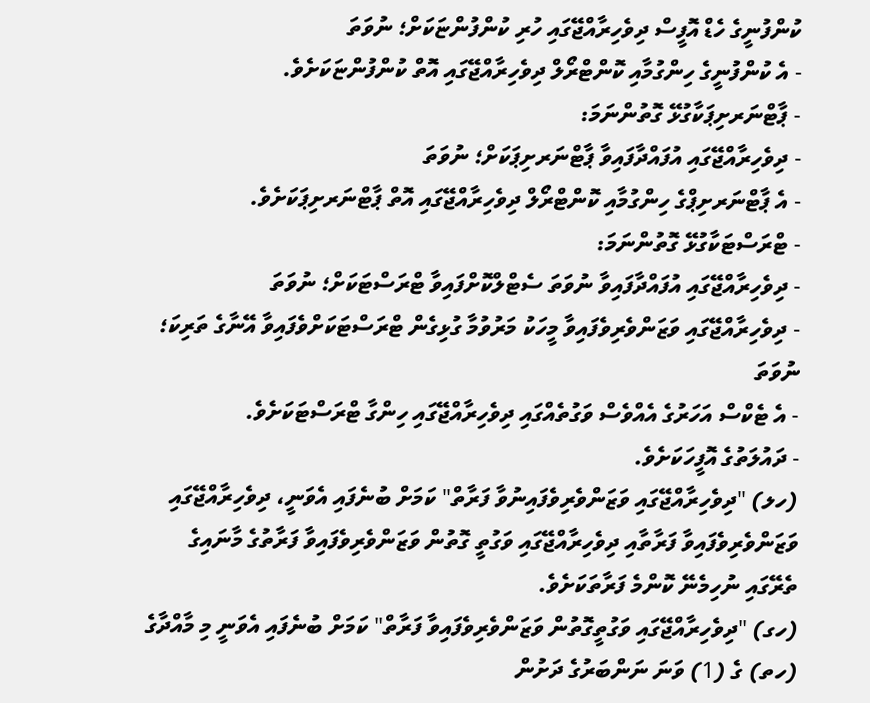ކުންފުނީގެ ހެޑް އޮފީސް ދިވެހިރާއްޖޭގައި ހުރި ކުންފުންޏަކަށް؛ ނުވަތަ
- އެ ކުންފުނީގެ ހިންގުމާއި ކޮންޓްރޯލް ދިވެހިރާއްޖޭގައި އޮތް ކުންފުންޏަކަށެވެ.
- ޕާޓްނަރށިޕަކާގުޅޭ ގޮތުންނަމަ:
- ދިވެހިރާއްޖޭގައި އުފައްދާފައިވާ ޕާޓްނަރށިޕަކަށް؛ ނުވަތަ
- އެ ޕާޓްނަރށިޕްގެ ހިންގުމާއި ކޮންޓްރޯލް ދިވެހިރާއްޖޭގައި އޮތް ޕާޓްނަރށިޕަކަށެވެ.
- ޓްރަސްޓަކާގުޅޭ ގޮތުންނަމަ:
- ދިވެހިރާއްޖޭގައި އުފައްދާފައިވާ ނުވަތަ ސެޓްލްކޮށްފައިވާ ޓްރަސްޓަކަށް؛ ނުވަތަ
- ދިވެހިރާއްޖޭގައި ވަޒަންވެރިވެފައިވާ މީހަކު މަރުވުމާ ގުޅިގެން ޓްރަސްޓަކަށްވެފައިވާ އޭނާގެ ތަރިކަ؛ ނުވަތަ
- އެ ޓެކްސް އަހަރުގެ އެއްވެސް ވަގުތެއްގައި ދިވެހިރާއްޖޭގައި ހިންގާ ޓްރަސްޓަކަށެވެ.
- ދައުލަތުގެ އޮފީހަކަށެވެ.
(ހލ) "ދިވެހިރާއްޖޭގައި ވަޒަންވެރިވެފައިނުވާ ފަރާތް" ކަމަށް ބުނެފައި އެވަނީ، ދިވެހިރާއްޖޭގައި ވަޒަންވެރިވެފައިވާ ފަރާތާއި ދިވެހިރާއްޖޭގައި ވަގުތީ ގޮތުން ވަޒަންވެރިވެފައިވާ ފަރާތުގެ މާނައިގެ ތެރޭގައި ނުހިމެނޭ ކޮންމެ ފަރާތަކަށެވެ.
(ހގ) "ދިވެހިރާއްޖޭގައި ވަގުތީގޮތުން ވަޒަންވެރިވެފައިވާ ފަރާތް" ކަމަށް ބުނެފައި އެވަނީ މި މާއްދާގެ (ހތ) ގެ (1) ވަނަ ނަންބަރުގެ ދަށުން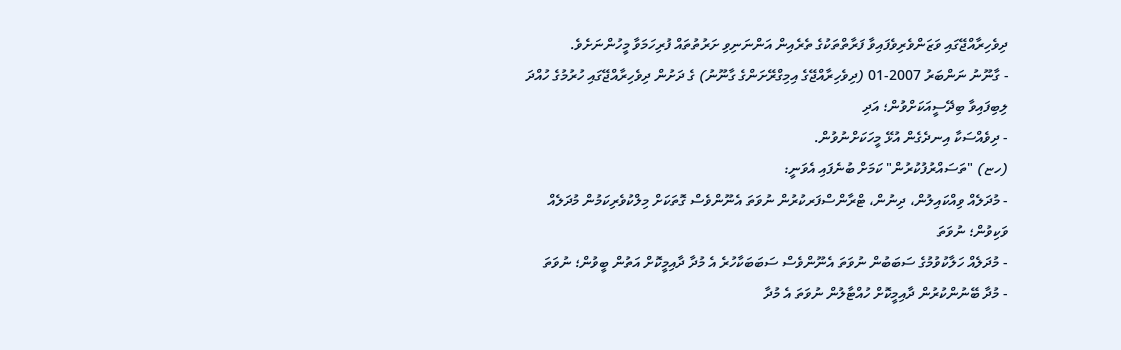ދިވެހިރާއްޖޭގައި ވަޒަންވެރިވެފައިވާ ފަރާތްތަކުގެ ތެރެއިން އަންނަނިވި ށަރުތުތައް ފުރިހަމަވާ މީހުންނަށެވެ.
- ގާނޫނު ނަންބަރު 2007-01 (ދިވެހިރާއްޖޭގެ އިމިގްރޭށަންގެ ގާނޫނު) ގެ ދަށުން ދިވެހިރާއްޖޭގައި ހުރުމުގެ ހުއްދަ ލިބިފައިވާ ބިދޭސީއަކަށްވުން؛ އަދި
- ދިވެއްސަކާ އިނދެގެން އުޅޭ މީހަކަށްނުވުން.
(ހޏ) "ތަސައްރުފުކުރުން" ކަމަށް ބުނެފައި އެވަނީ:
- މުދަލެއް ވިއްކައިލުން، ދިނުން، ޓްރާންސްފަރކުރުން ނުވަތަ އެނޫންވެސް ގޮތަކަށް މިލްކުވެރިކަމުން މުދަލެއް ވަކިވުން؛ ނުވަތަ
- މުދަލެއް ހަލާކުވުމުގެ ސަބަބުން ނުވަތަ އެނޫންވެސް ސަބަބަކާހުރެ އެ މުދާ ދާއިމީކޮށް އަތުން ބީވުން؛ ނުވަތަ
- މުދާ ބޭނުންކުރުން ދާއިމީކޮށް ހުއްޓާލުން ނުވަތަ އެ މުދާ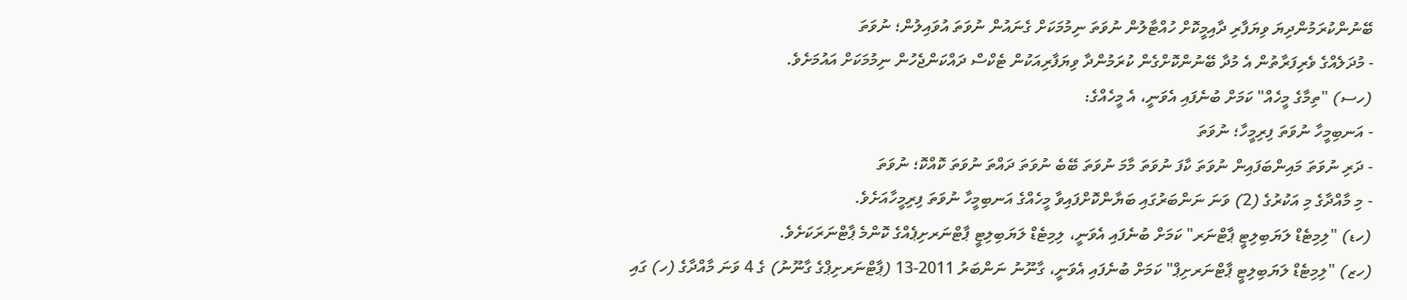ބޭނުންކުރަމުންދިޔަ ވިޔަފާރި ދާއިމީކޮށް ހުއްޓާލުން ނުވަތަ ނިމުމަކަށް ގެނައުން ނުވަތަ އުވައިލުން؛ ނުވަތަ
- މުދަލެއްގެ ވެރިފަރާތުން އެ މުދާ ބޭނުންކޮށްގެން ކުރަމުންދާ ވިޔަފާރިއަކުން ޓެކްސް ދައްކަންޖެހުން ނިމުމަކަށް އައުމަށެވެ.
(ހސ) "ތިމާގެ މީހެއް" ކަމަށް ބުނެފައި އެވަނީ، އެ މީހެއްގެ:
- އަނބިމީހާ ނުވަތަ ފިރިމީހާ؛ ނުވަތަ
- ދަރި ނުވަތަ މައިންބަފައިން ނުވަތަ ކާފަ ނުވަތަ މާމަ ނުވަތަ ބޭބެ ނުވަތަ ދައްތަ ނުވަތަ ކޮއްކޮ؛ ނުވަތަ
- މި މާއްދާގެ މި އަކުރުގެ (2) ވަނަ ނަންބަރުގައި ބަޔާންކޮށްފައިވާ މީހެއްގެ އަނބިމީހާ ނުވަތަ ފިރިމީހާއަށެވެ.
(ހޑ) "ލިމިޓެޑް ލަޔަބިލިޓީ ޕާޓްނަރ" ކަމަށް ބުނެފައި އެވަނީ، ލިމިޓެޑް ލަޔަބިލިޓީ ޕާޓްނަރށިޕެއްގެ ކޮންމެ ޕާޓްނަރަކަށެވެ.
(ހޒ) "ލިމިޓެޑް ލަޔަބިލިޓީ ޕާޓްނަރށިޕް" ކަމަށް ބުނެފައި އެވަނީ، ގާނޫނު ނަންބަރު 2011-13 (ޕާޓްނަރށިޕްގެ ގާނޫނު) ގެ 4 ވަނަ މާއްދާގެ (ހ) ގައި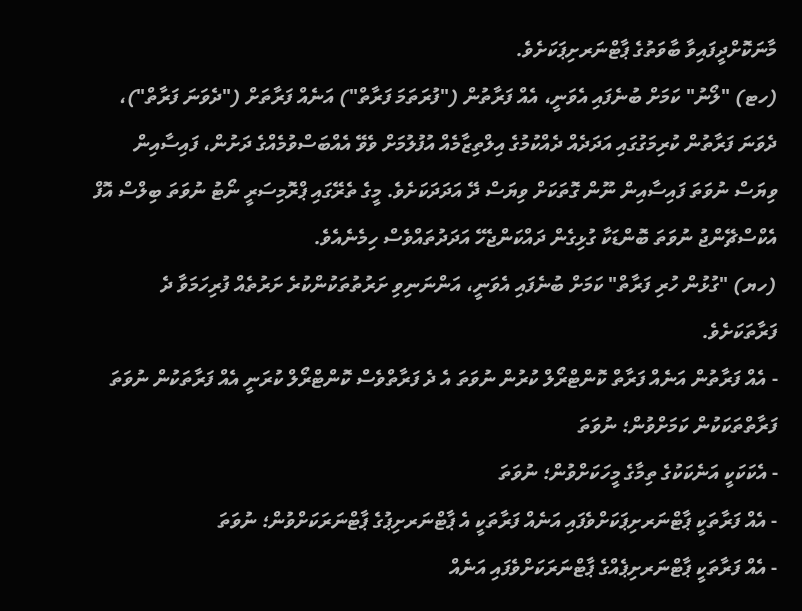މާނަކޮށްދީފައިވާ ބާވަތުގެ ޕާޓްނަރށިޕަކަށެވެ.
(ހޓ) "ލޯނު" ކަމަށް ބުނެފައި އެވަނީ، އެއް ފަރާތުން ("ފުރަތަމަ ފަރާތް") އަނެއް ފަރާތަށް ("ދެވަނަ ފަރާތް")، ދެވަނަ ފަރާތުން ކުރިމަގުގައި އަދަދެއް ދެއްކުމުގެ އިލްތިޒާމެއް އުފުލުމަށް ވެވޭ އެއްބަސްވުމެއްގެ ދަށުން، ފައިސާއިން ވިޔަސް ނުވަތަ ފައިސާއިން ނޫން ގޮތަކަށް ވިޔަސް ދޭ އަދަދަކަށެވެ. މީގެ ތެރޭގައި ޕްރޮމިސަރީ ނޯޓު ނުވަތަ ބިލްސް އޮފް އެކްސްޗޭންޖު ނުވަތަ ބޮންޑަކާ ގުޅިގެން ދައްކަންޖެހޭ އަދަދުތައްވެސް ހިމެނެއެވެ.
(ހޔ) "ގުޅުން ހުރި ފަރާތް" ކަމަށް ބުނެފައި އެވަނީ، އަންނަނިވި ށަރުތުތަކުންކުރެ ށަރުތެއް ފުރިހަމަވާ ދެ ފަރާތަކަށެވެ.
- އެއް ފަރާތުން އަނެއް ފަރާތް ކޮންޓްރޯލް ކުރުން ނުވަތަ އެ ދެ ފަރާތްވެސް ކޮންޓްރޯލް ކުރަނީ އެއް ފަރާތަކުން ނުވަތަ ފަރާތްތަކަކުން ކަމަށްވުން؛ ނުވަތަ
- އެކަކަކީ އަނެކަކުގެ ތިމާގެ މީހަކަށްވުން؛ ނުވަތަ
- އެއް ފަރާތަކީ ޕާޓްނަރށިޕަކަށްވެފައި އަނެއް ފަރާތަކީ އެ ޕާޓްނަރށިޕުގެ ޕާޓްނަރަކަށްވުން؛ ނުވަތަ
- އެއް ފަރާތަކީ ޕާޓްނަރށިޕެއްގެ ޕާޓްނަރަކަށްވެފައި އަނެއް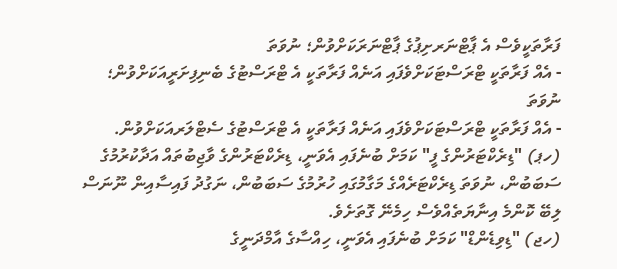ފަރާތަކީވެސް އެ ޕާޓްނަރށިޕުގެ ޕާޓްނަރަކަށްވުން؛ ނުވަތަ
- އެއް ފަރާތަކީ ޓްރަސްޓަކަށްވެފައި އަނެއް ފަރާތަކީ އެ ޓްރަސްޓުގެ ބެނިފިށަރީއަކަށްވުން؛ ނުވަތަ
- އެއް ފަރާތަކީ ޓްރަސްޓަކަށްވެފައި އަނެއް ފަރާތަކީ އެ ޓްރަސްޓުގެ ސެޓްލަރއަކަށްވުން.
(ހޕ) "ޑިރެކްޓަރުންގެ ފީ" ކަމަށް ބުނެފައި އެވަނީ، ޑިރެކްޓަރުންގެ ވާޖިބުތައް އަދާކުރުމުގެ ސަބަބުން، ނުވަތަ ޑިރެކްޓަރެއްގެ މަގާމުގައި ހުރުމުގެ ސަބަބުން، ނަގުދު ފައިސާއިން ނޫނަސް ލިބޭ ކޮންމެ އިނާޔަތެއްވެސް ހިމެނޭ ގޮތަށެވެ.
(ހޖ) "ޑިވިޑެންޑް" ކަމަށް ބުނެފައި އެވަނީ، ހިއްސާގެ އާމްދަނީގެ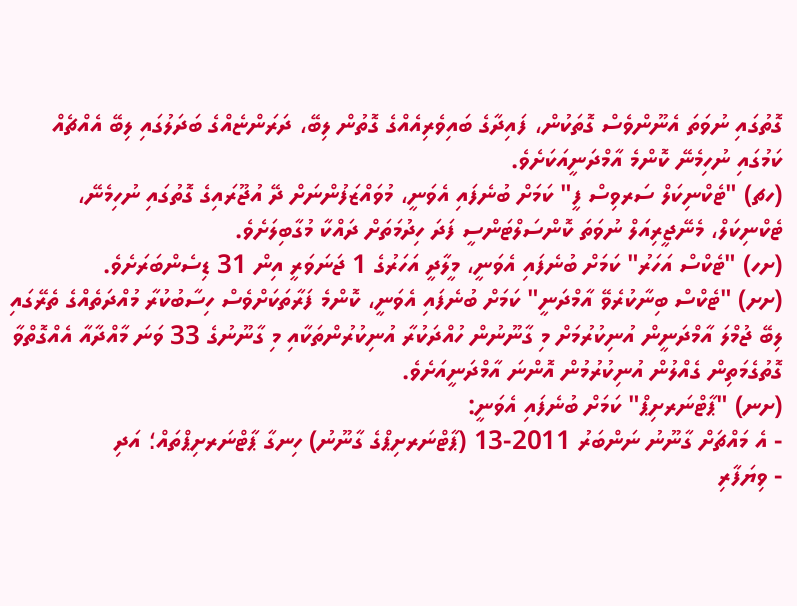ގޮތުގައި ނުވަތަ އެނޫންވެސް ގޮތަކުން، ފައިދާގެ ބައިވެރިއެއްގެ ގޮތުން ލިބޭ، ދަރަންޏެއްގެ ބަދަލުގައި ލިބޭ އެއްޗެއް ކަމުގައި ނުހިމެނޭ ކޮންމެ އާމްދަނީއަކަށެވެ.
(ހޗ) "ޓެކްނިކަލް ސަރވިސް ފީ" ކަމަށް ބުނެފައި އެވަނީ، މުވައްޒަފުންނަށް ދޭ އުޖޫރައިގެ ގޮތުގައި ނުހިމެނޭ، ޓެކްނިކަލް، މެނޭޖީރިއަލް ނުވަތަ ކޮންސަލްޓަންސީ ފަދަ ހިދުމަތަށް ދައްކާ މުގާބިލަށެވެ.
(ށހ) "ޓެކްސް އަހަރު" ކަމަށް ބުނެފައި އެވަނީ، މީލާދީ އަހަރުގެ 1 ޖަނަވަރީ އިން 31 ޑިސެންބަރަށެވެ.
(ށށ) "ޓެކްސް ބިނާކުރެވޭ އާމްދަނީ" ކަމަށް ބުނެފައި އެވަނީ، ކޮންމެ ފަރާތަކަށްވެސް ހިސާބުކުރާ މުއްދަތެއްގެ ތެރޭގައި ލިބޭ ޖުމްލަ އާމްދަނީން އުނިކުރުމަށް މި ގާނޫނުން ހުއްދަކުރާ އުނިކުރުންތަކާއި މި ގާނޫނުގެ 33 ވަނަ މާއްދާއާ އެއްގޮތްވާ ގޮތުގެމަތިން ގެއްލުން އުނިކުރުމުން އޮންނަ އާމްދަނީއަށެވެ.
(ށނ) "ޕާޓްނަރށިޕް" ކަމަށް ބުނެފައި އެވަނީ:
- އެ މައްޗަށް ގާނޫނު ނަންބަރު 2011-13 (ޕާޓްނަރށިޕްގެ ގާނޫނު) ހިނގާ ޕާޓްނަރށިޕްތައް؛ އަދި
- ވިޔަފާރި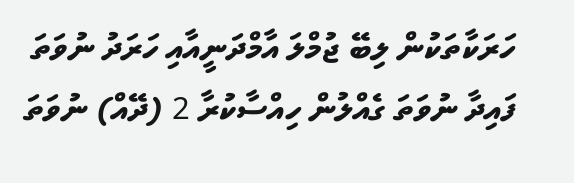ހަރަކާތަކުން ލިބޭ ޖުމްލަ އާމްދަނީއާއި ހަރަދު ނުވަތަ ފައިދާ ނުވަތަ ގެއްލުން ހިއްސާކުރާ 2 (ދޭއް) ނުވަތަ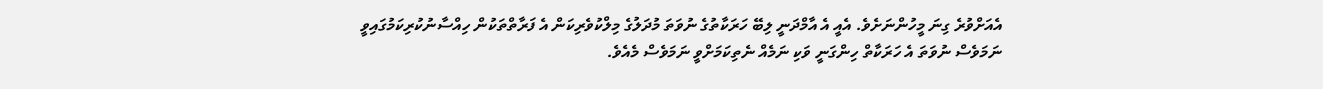އެއަށްވުރެ ގިނަ މީހުންނަށެވެ. އެއީ އެ އާމްދަނީ ލިބޭ ހަރަކާތުގެ ނުވަތަ މުދަލުގެ މިލްކުވެރިކަން އެ ފަރާތްތަކުން ހިއްސާނުކުރިކަމުގައިވީ ނަމަވެސް ނުވަތަ އެ ހަރަކާތް ހިންގަނީ ވަކި ނަމެއް ނެތިކަމަށްވީ ނަމަވެސް މެއެވެ.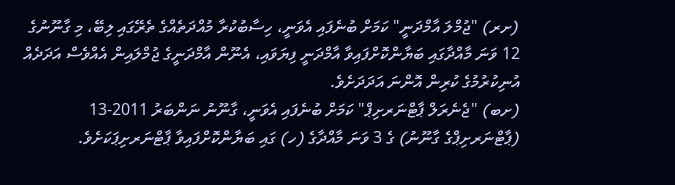(ށރ) "ޖުމްލަ އާމްދަނީ" ކަމަށް ބުނެފައި އެވަނީ، ހިސާބުކުރާ މުއްދަތެއްގެ ތެރޭގައި ލިބޭ، މި ގާނޫނުގެ 12 ވަނަ މާއްދާގައި ބަޔާންކޮށްފައިވާ އާމްދަނީ ފިޔަވައި، އެނޫން އާމްދަނީގެ ޖުމްލައިން އެއްވެސް އަދަދެއް އުނިކުރުމުގެ ކުރިން އޮންނަ އަދަދަށެވެ.
(ށބ) "ޖެނެރަލް ޕާޓްނަރށިޕް" ކަމަށް ބުނެފައި އެވަނީ، ގާނޫނު ނަންބަރު 2011-13 (ޕާޓްނަރށިޕްގެ ގާނޫނު) ގެ 3 ވަނަ މާއްދާގެ (ހ) ގައި ބަޔާންކޮށްފައިވާ ޕާޓްނަރށިޕަކަށެވެ.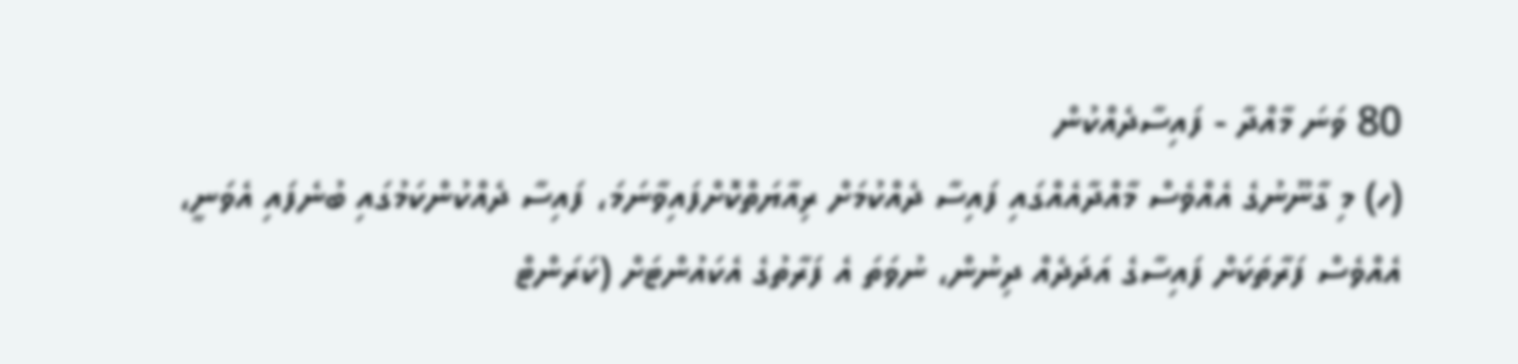80 ވަނަ މާއްދާ - ފައިސާދެއްކުން
(ހ) މި ގާނޫނުގެ އެއްވެސް މާއްދާއެއްގައި ފައިސާ ދެއްކުމަށް ރިއާޔަތްކޮށްފައިވާނަމަ، ފައިސާ ދެއްކުންކަމުގައި ބުނެފައި އެވަނީ، އެއްވެސް ފަރާތަކަށް ފައިސާގެ އަދަދެއް ދިނުން، ނުވަތަ އެ ފަރާތުގެ އެކައުންޓަށް (ކަރަންޓް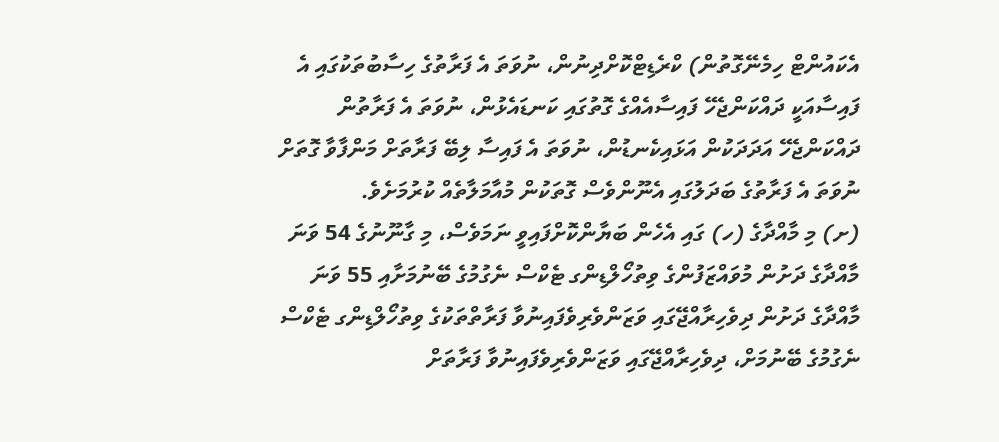އެކައުންޓް ހިމެނޭގޮތުން) ކްރެޑިޓްކޮށްދިނުން، ނުވަތަ އެ ފަރާތުގެ ހިސާބުތަކުގައި އެ ފައިސާއަކީ ދައްކަންޖެހޭ ފައިސާއެއްގެ ގޮތުގައި ކަނޑައެޅުން، ނުވަތަ އެ ފަރާތުން ދައްކަންޖެހޭ އަދަދަކުން އަޅައިކެނޑުން، ނުވަތަ އެ ފައިސާ ލިބޭ ފަރާތަށް މަންފާވާ ގޮތަށް ނުވަތަ އެ ފަރާތުގެ ބަދަލުގައި އެނޫންވެސް ގޮތަކުން މުއާމަލާތެއް ކުރުމަށެވެ.
(ށ) މި މާއްދާގެ (ހ) ގައި އެހެން ބަޔާންކޮށްފައިވީ ނަމަވެސް، މި ގާނޫނުގެ 54 ވަނަ މާއްދާގެ ދަށުން މުވައްޒަފުންގެ ވިތުހޯލްޑިންގ ޓެކްސް ނެގުމުގެ ބޭނުމަށާއި 55 ވަނަ މާއްދާގެ ދަށުން ދިވެހިރާއްޖޭގައި ވަޒަންވެރިވެފައިނުވާ ފަރާތްތަކުގެ ވިތުހޯލްޑިންގ ޓެކްސް ނެގުމުގެ ބޭނުމަށް، ދިވެހިރާއްޖޭގައި ވަޒަންވެރިވެފައިނުވާ ފަރާތަށް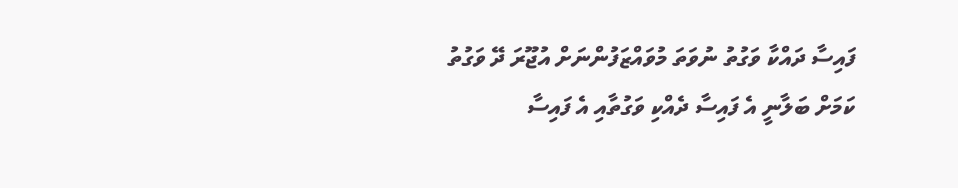ފައިސާ ދައްކާ ވަގުތު ނުވަތަ މުވައްޒަފުންނަށް އުޖޫރަ ދޭ ވަގުތު ކަމަށް ބަލާނީ އެ ފައިސާ ދެއްކި ވަގުތާއި އެ ފައިސާ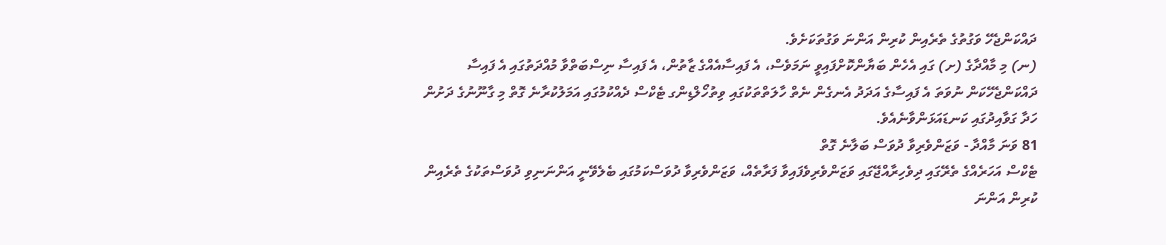ދައްކަންޖެހޭ ވަގުތުގެ ތެރެއިން ކުރިން އަންނަ ވަގުތަކަށެވެ.
(ނ) މި މާއްދާގެ (ށ) ގައި އެހެން ބަޔާންކޮށްފައިވީ ނަމަވެސް، އެ ފައިސާއެއްގެ ޒާތުން، އެ ފައިސާ ނިސްބަތްވާ މުއްދަތުގައި އެ ފައިސާ ދައްކަންޖެހޭކަން ނުވަތަ އެ ފައިސާގެ އަދަދު އެނގެން ނެތް ހާލަތްތަކުގައި ވިތުހޯލްޑިންގ ޓެކްސް ދެއްކުމުގައި އަމަލުކުރާނެ ގޮތް މި ގާނޫނުގެ ދަށުން ހަދާ ގަވާއިދުގައި ކަނޑައަޅަންވާނެއެވެ.
81 ވަނަ މާއްދާ - ވަޒަންވެރިވާ ދުވަސް ބަލާނެ ގޮތް
ޓެކްސް އަހަރެއްގެ ތެރޭގައި ދިވެހިރާއްޖޭގައި ވަޒަންވެރިވެފައިވާ ފަރާތެއް، ވަޒަންވެރިވާ ދުވަސްކަމުގައި ބެލެވޭނީ އަންނަނިވި ދުވަސްތަކުގެ ތެރެއިން ކުރިން އަންނަ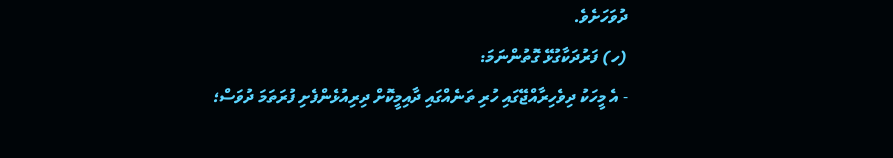ދުވަހަށެވެ.
(ހ) ފަރުދަކާގުޅޭ ގޮތުންނަމަ:
- އެ މީހަކު ދިވެހިރާއްޖޭގައި ހުރި ތަނެއްގައި ދާއިމީކޮށް ދިރިއުޅެންފެށި ފުރަތަމަ ދުވަސް؛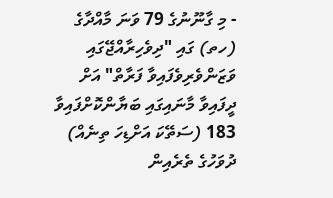- މި ގާނޫނުގެ 79 ވަނަ މާއްދާގެ (ހތ) ގައި "ދިވެހިރާއްޖޭގައި ވަޒަންވެރިވެފައިވާ ފަރާތް" އަށް ދީފައިވާ މާނައިގައި ބަޔާންކޮށްފައިވާ 183 (ސަތޭކަ އަށްޑިހަ ތިނެއް) ދުވަހުގެ ތެރެއިން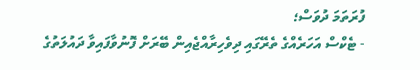ފުރަތަމަ ދުވަސް؛
- ޓެކްސް އަހަރެއްގެ ތެރޭގައި ދިވެހިރާއްޖެއިން ބޭރަށް ފޮނުވާފައިވާ ދައުލަތުގެ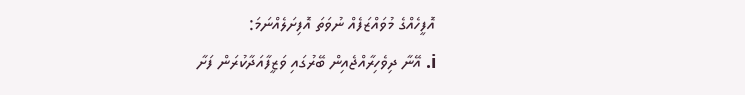އޮފީހެއްގެ މުވައްޒަފެއް ނުވަތަ އޮފިށަލެއްނަމަ:
i. އޭނާ ދިވެހިރާއްޖެއިން ބޭރުގައި ވަޒީފާއަދާކުރަން ފަށާ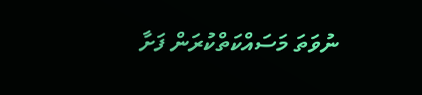ނުވަތަ މަސައްކަތްކުރަން ފަށާ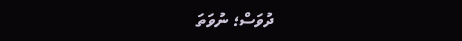ދުވަސް؛ ނުވަތަ